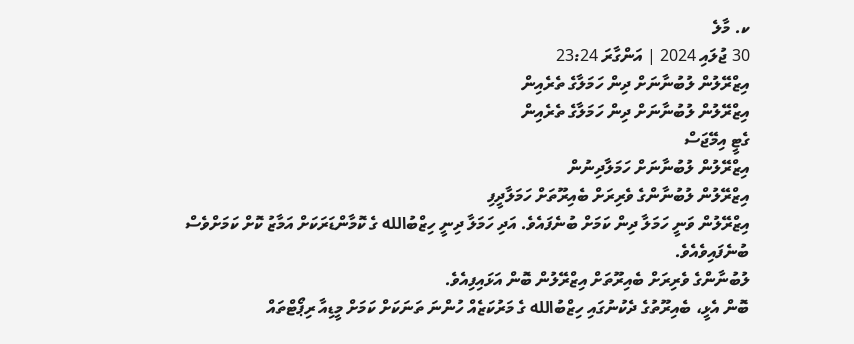ކ. މާލެ
30 ޖުލައި 2024 | އަންގާރަ 23:24
އިޒްރޭލުން ލުބުނާނަށް ދިން ހަމަލާގެ ތެރެއިން
އިޒްރޭލުން ލުބުނާނަށް ދިން ހަމަލާގެ ތެރެއިން
ގެޓީ އިމޭޖަސް
އިޒްރޭލުން ލުބުނާނަށް ހަމަލާދިނުން
އިޒްރޭލުން ލުބުނާންގެ ވެރިރަށް ބެއިރޫތަށް ހަމަލާދީފި
އިޒްރޭލުން ވަނީ ހަމަލާ ދިން ކަމަށް ބުނެފައެވެ. އަދި ހަމަލާ ދިނީ ހިޒްބުالله ގެ ކޮމާންޑަރަކަށް އަމާޒު ކޮށް ކަމަށްވެސް ބުނެފައިވެއެވެ.
ލުބުނާންގެ ވެރިރަށް ބެއިރޫތަށް އިޒްރޭލުން ބޮން އަޅައިފިއެވެ.
ބޮން އެޅީ، ބެއިރޫތުގެ ދެކުނުގައި ހިޒްބުالله ގެ މަރުކަޒެއް ހުންނަ ތަނަކަށް ކަމަށް މީޑިއާ ރިޕޯޓްތައް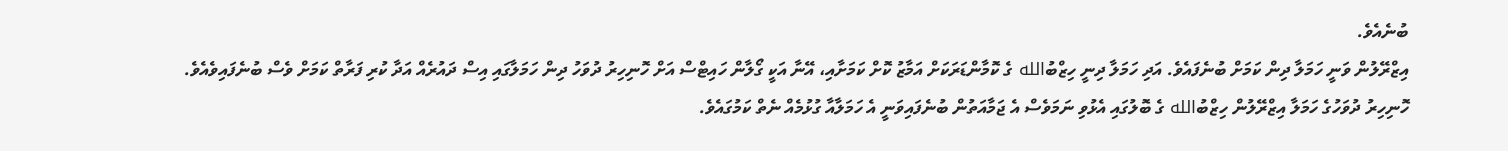ބުނެއެވެ.
އިޒްރޭލުން ވަނީ ހަމަލާ ދިން ކަމަށް ބުނެފައެވެ. އަދި ހަމަލާ ދިނީ ހިޒްބުالله ގެ ކޮމާންޑަރަކަށް އަމާޒު ކޮށް ކަމަށާއި، އޭނާ އަކީ ގޯލާން ހައިޓްސް އަށް ހޮނިހިރު ދުވަހު ދިން ހަމަލާގައި އިސް ދައުރެއް އަދާ ކުރި ފަރާތް ކަމަށް ވެސް ބުނެފައިވެއެވެ.
ހޮނިހިރު ދުވަހުގެ ހަމަލާ އިޒްރޭލުން ހިޒްބުالله ގެ ބޮލުގައި އެޅުވި ނަމަވެސް އެ ޖަމާއަތުން ބުނެފައިވަނީ އެ ހަމަލާއާ ގުޅުމެއް ނެތް ކަމުގައެވެ.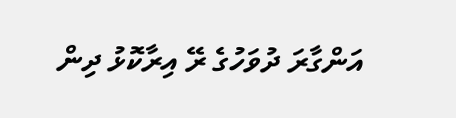އަންގާރަ ދުވަހުގެ ރޭ އިރާކޮޅު ދިން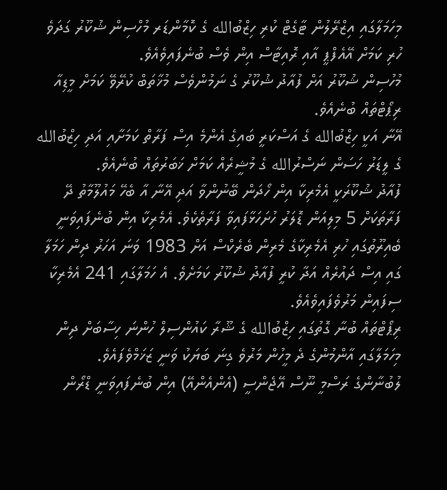މިހަމަލާގައި އިޒްރޭލުން ޓާގެޓް ކުރި ހިޒްބުالله ގެ ކޮމާންޑަރ މުހްސިން ޝުކޫރު ގަދަވެ ހުރި ކަމަށް އޭއެފްޕީ އާއި ރޮއިޓާސް އިން ވެސް ބުނެފައިވެއެވެ.
މުހުސިން ޝުކޫރު އަށް ފުއާދު ޝުކޫރު ގެ ނަމުންވެސް މުޚާތަބް ކުރޭވޭ ކަމަށް މީޑިއާ ރިޕޯޓްތައް ބުނެއެވެ.
އޭނާ އަކީ ހިޒްބުالله ގެ އަސްކަރީ ބައިގެ އެންމެ އިސް ފަރާތް ކަމަށާއި އަދި ހިޒްބުالله ގެ ލީޑަރު ހަސަން ނަސްރުالله ގެ މުޝީރެއް ކަމަށް ޚަބަރުތައް ބުނެއެވެ.
ފުއާދު ޝުކޫރަކީ އެމެރިކާ އިން ހޯދަން ބޭނުންވާ އަދި އޭނާ އާ ބެހޭ މައުލޫމާތު ދޭ ފަރާތަކަށް 5 މިލިއަން ޑޮލަރު ހުށަހަޅާފައިވާ ފަރާތެކެވެ. އެމެރިކާ އިން ބުނެފައިވަނީ ބެއިރޫތުގައި ހުރި އެމެރިކާގެ މެރިން ބެރެކްސް އަށް 1983 ވަނަ އަހަރު ދިން ހަމަލާ ގައި އިސް ދައުރެއް އަދާ ކުރީ ފުއާދު ޝުކޫރު ކަމަށެވެ. އެ ހަމަލާގައި 241 އެމެރިކާ ސިފައިން މަރުވެފައިވެއެވެ.
ރިޕޯޓްތައް ބުނާ ގޮތުގައި ހިޒްބުالله ގެ ޝޫރާ ކައުންސިލް ހުންނަ ހިސާބަށް ދިން މިހަމަލާގައި އާންމުންގެ ދެ މީހުން މަރުވެ ގިނަ ބަޔަކު ވަނީ ޒަޚަމްވެފައެވެ.
ލުބުނާންގެ ރަސްމީ ނޫސް އޭޖެންސީ (އެންއެންއޭ) އިން ބުނެފައިވަނީ ޑްރޯން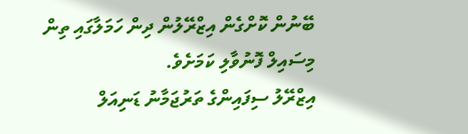ބޭނުން ކޮށްގެން އިޒްރޭލުން ދިން ހަމަލާގައި ތިން މިސައިލް ފޮނުވާލި ކަމަށެވެ.
އިޒްރޭލު ސިފައިންގެ ތަރުޖަމާނު ޑަނިއަލް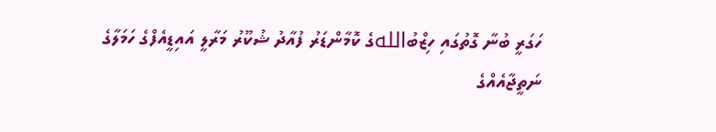ހަގަރީ ބުނާ ގޮތުގައި ހިޒްބުاللهގެ ކޮމާންޑަރު ފުއާދު ޝުކޫރު މަރާލީ އައިޑީއެފްގެ ހަމަލާގެ ނަތީޖާއެއްގެ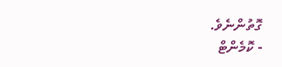ގޮތުންނެވެ.
- ކޮމެންޓް